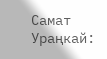Самат Ураңкай: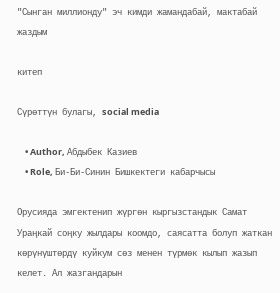"Сынган миллионду" эч кимди жамандабай, мактабай жаздым

китеп

Сүрөттүн булагы, social media

    • Author, Абдыбек Казиев
    • Role, Би-Би-Синин Бишкектеги кабарчысы

Орусияда эмгектенип жүргөн кыргызстандык Самат Ураңкай соңку жылдары коомдо, саясатта болуп жаткан көрүнүштөрдү куйкум сөз менен түрмөк кылып жазып келет. Ал жазгандарын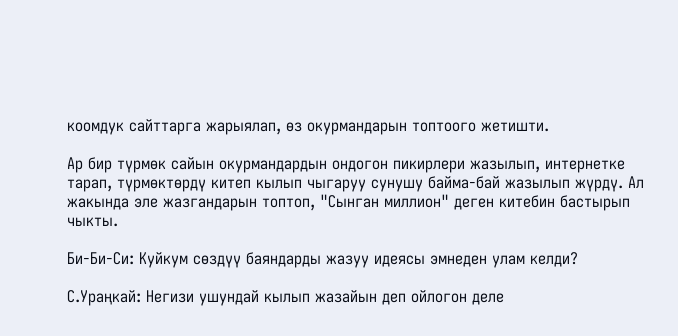коомдук сайттарга жарыялап, өз окурмандарын топтоого жетишти.

Ар бир түрмөк сайын окурмандардын ондогон пикирлери жазылып, интернетке тарап, түрмөктөрдү китеп кылып чыгаруу сунушу байма-бай жазылып жүрдү. Ал жакында эле жазгандарын топтоп, "Сынган миллион" деген китебин бастырып чыкты.

Би-Би-Си: Куйкум сөздүү баяндарды жазуу идеясы эмнеден улам келди?

С.Ураңкай: Негизи ушундай кылып жазайын деп ойлогон деле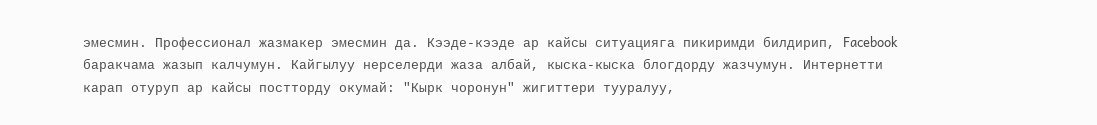эмесмин. Профессионал жазмакер эмесмин да. Кээде-кээде ар кайсы ситуацияга пикиримди билдирип, Facebook баракчама жазып калчумун. Кайгылуу нерселерди жаза албай, кыска-кыска блогдорду жазчумун. Интернетти карап отуруп ар кайсы постторду окумай: "Кырк чоронун" жигиттери тууралуу,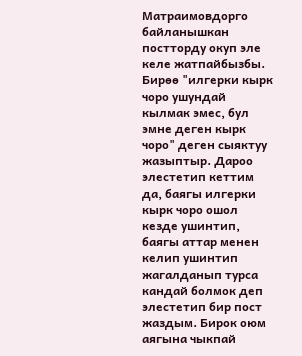Матраимовдорго байланышкан постторду окуп эле келе жатпайбызбы. Бирөө "илгерки кырк чоро ушундай кылмак эмес, бул эмне деген кырк чоро" деген сыяктуу жазыптыр. Дароо элестетип кеттим да, баягы илгерки кырк чоро ошол кезде ушинтип, баягы аттар менен келип ушинтип жагалданып турса кандай болмок деп элестетип бир пост жаздым. Бирок оюм аягына чыкпай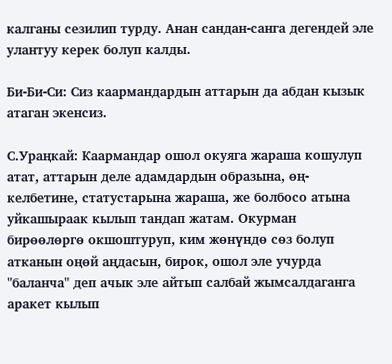калганы сезилип турду. Анан сандан-санга дегендей эле улантуу керек болуп калды.

Би-Би-Си: Сиз каармандардын аттарын да абдан кызык атаган экенсиз.

С.Ураңкай: Каармандар ошол окуяга жараша кошулуп атат, аттарын деле адамдардын образына, өң-келбетине, статустарына жараша, же болбосо атына уйкашыраак кылып тандап жатам. Окурман бирөөлөргө окшоштуруп, ким жөнүндө сөз болуп атканын оңөй аңдасын, бирок, ошол эле учурда "баланча" деп ачык эле айтып салбай жымсалдаганга аракет кылып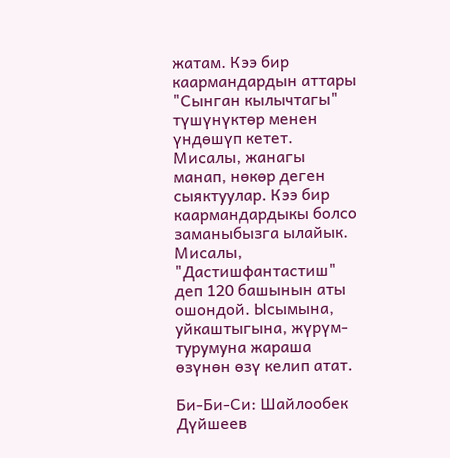жатам. Кээ бир каармандардын аттары "Сынган кылычтагы" түшүнүктөр менен үндөшүп кетет. Мисалы, жанагы манап, нөкөр деген сыяктуулар. Кээ бир каармандардыкы болсо заманыбызга ылайык. Мисалы, "Дастишфантастиш" деп 120 башынын аты ошондой. Ысымына, уйкаштыгына, жүрүм-турумуна жараша өзүнөн өзү келип атат.

Би-Би-Си: Шайлообек Дүйшеев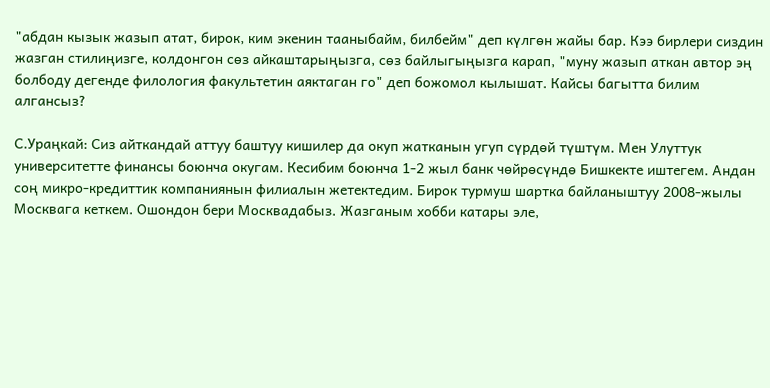"абдан кызык жазып атат, бирок, ким экенин тааныбайм, билбейм" деп күлгөн жайы бар. Кээ бирлери сиздин жазган стилиңизге, колдонгон сөз айкаштарыңызга, сөз байлыгыңызга карап, "муну жазып аткан автор эң болбоду дегенде филология факультетин аяктаган го" деп божомол кылышат. Кайсы багытта билим алгансыз?

С.Ураңкай: Сиз айткандай аттуу баштуу кишилер да окуп жатканын угуп сүрдөй түштүм. Мен Улуттук университетте финансы боюнча окугам. Кесибим боюнча 1-2 жыл банк чөйрөсүндө Бишкекте иштегем. Андан соң микро-кредиттик компаниянын филиалын жетектедим. Бирок турмуш шартка байланыштуу 2008-жылы Москвага кеткем. Ошондон бери Москвадабыз. Жазганым хобби катары эле,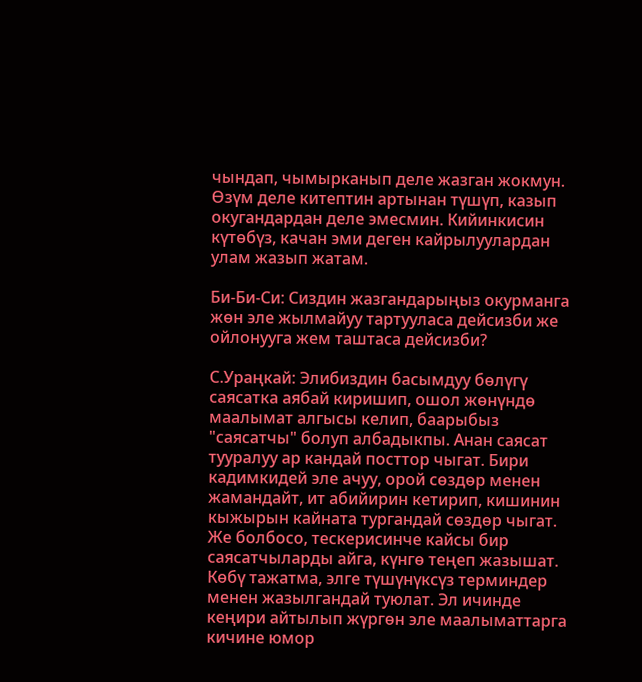чындап, чымырканып деле жазган жокмун. Өзүм деле китептин артынан түшүп, казып окугандардан деле эмесмин. Кийинкисин күтөбүз, качан эми деген кайрылуулардан улам жазып жатам.

Би-Би-Си: Сиздин жазгандарыңыз окурманга жөн эле жылмайуу тартууласа дейсизби же ойлонууга жем таштаса дейсизби?

С.Ураңкай: Элибиздин басымдуу бөлүгү саясатка аябай киришип, ошол жөнүндө маалымат алгысы келип, баарыбыз "саясатчы" болуп албадыкпы. Анан саясат тууралуу ар кандай посттор чыгат. Бири кадимкидей эле ачуу, орой сөздөр менен жамандайт, ит абийирин кетирип, кишинин кыжырын кайната тургандай сөздөр чыгат. Же болбосо, тескерисинче кайсы бир саясатчыларды айга, күнгө теңеп жазышат. Көбү тажатма, элге түшүнүксүз терминдер менен жазылгандай туюлат. Эл ичинде кеңири айтылып жүргөн эле маалыматтарга кичине юмор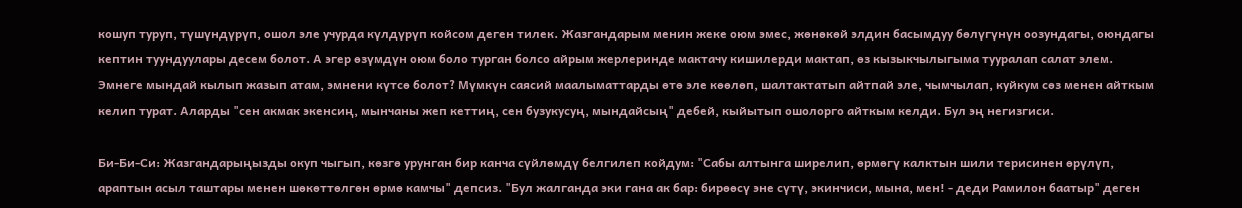кошуп туруп, түшүндүрүп, ошол эле учурда күлдүрүп койсом деген тилек. Жазгандарым менин жеке оюм эмес, жөнөкөй элдин басымдуу бөлүгүнүн оозундагы, оюндагы кептин туундуулары десем болот. А эгер өзүмдүн оюм боло турган болсо айрым жерлеринде мактачу кишилерди мактап, өз кызыкчылыгыма тууралап салат элем. Эмнеге мындай кылып жазып атам, эмнени күтсө болот? Мүмкүн саясий маалыматтарды өтө эле көөлөп, шалтактатып айтпай эле, чымчылап, куйкум сөз менен айткым келип турат. Аларды "сен акмак экенсиң, мынчаны жеп кеттиң, сен бузукусуң, мындайсың" дебей, кыйытып ошолорго айткым келди. Бул эң негизгиси.

Би-Би-Си: Жазгандарыңызды окуп чыгып, көзгө урунган бир канча сүйлөмдү белгилеп койдум: "Сабы алтынга ширелип, өрмөгү калктын шили терисинен өрүлүп, араптын асыл таштары менен шөкөттөлгөн өрмө камчы" депсиз. "Бул жалганда эки гана ак бар: бирөөсү эне сүтү, экинчиси, мына, мен! - деди Рамилон баатыр" деген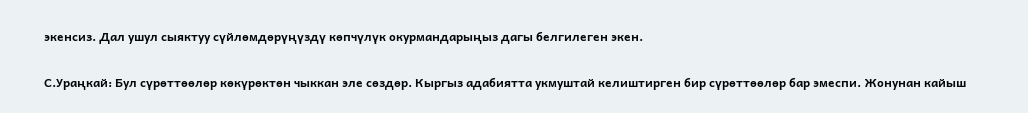экенсиз. Дал ушул сыяктуу сүйлөмдөрүңүздү көпчүлүк окурмандарыңыз дагы белгилеген экен.

С.Ураңкай: Бул сүрөттөөлөр көкүрөктөн чыккан эле сөздөр. Кыргыз адабиятта укмуштай келиштирген бир сүрөттөөлөр бар эмеспи. Жонунан кайыш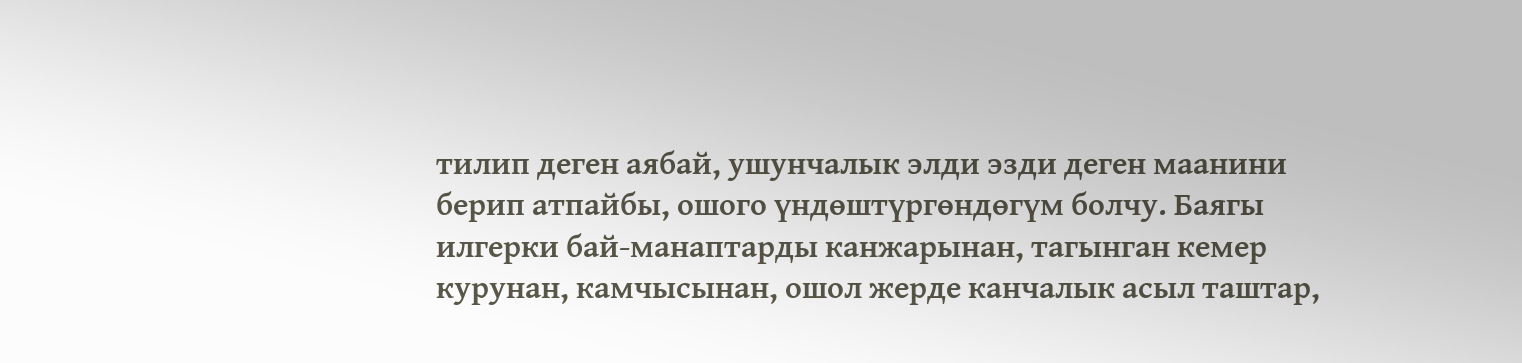тилип деген аябай, ушунчалык элди эзди деген маанини берип атпайбы, ошого үндөштүргөндөгүм болчу. Баягы илгерки бай-манаптарды канжарынан, тагынган кемер курунан, камчысынан, ошол жерде канчалык асыл таштар,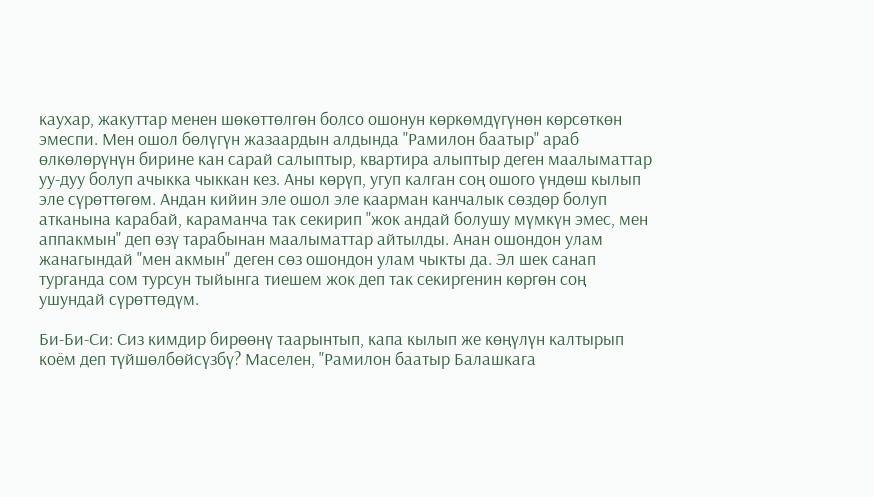каухар, жакуттар менен шөкөттөлгөн болсо ошонун көркөмдүгүнөн көрсөткөн эмеспи. Мен ошол бөлүгүн жазаардын алдында "Рамилон баатыр" араб өлкөлөрүнүн бирине кан сарай салыптыр, квартира алыптыр деген маалыматтар уу-дуу болуп ачыкка чыккан кез. Аны көрүп, угуп калган соң ошого үндөш кылып эле сүрөттөгөм. Андан кийин эле ошол эле каарман канчалык сөздөр болуп атканына карабай, караманча так секирип "жок андай болушу мүмкүн эмес, мен аппакмын" деп өзү тарабынан маалыматтар айтылды. Анан ошондон улам жанагындай "мен акмын" деген сөз ошондон улам чыкты да. Эл шек санап турганда сом турсун тыйынга тиешем жок деп так секиргенин көргөн соң ушундай сүрөттөдүм.

Би-Би-Си: Сиз кимдир бирөөнү таарынтып, капа кылып же көңүлүн калтырып коём деп түйшөлбөйсүзбү? Маселен, "Рамилон баатыр Балашкага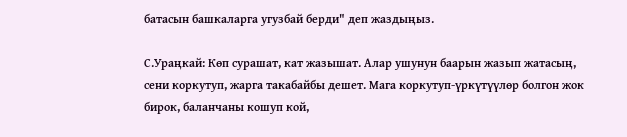батасын башкаларга угузбай берди" деп жаздыңыз.

С.Ураңкай: Көп сурашат, кат жазышат. Алар ушунун баарын жазып жатасың, сени коркутуп, жарга такабайбы дешет. Мага коркутуп-үркүтүүлөр болгон жок бирок, баланчаны кошуп кой,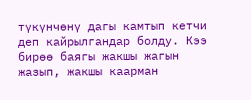түкүнчөнү дагы камтып кетчи деп кайрылгандар болду. Кээ бирөө баягы жакшы жагын жазып, жакшы каарман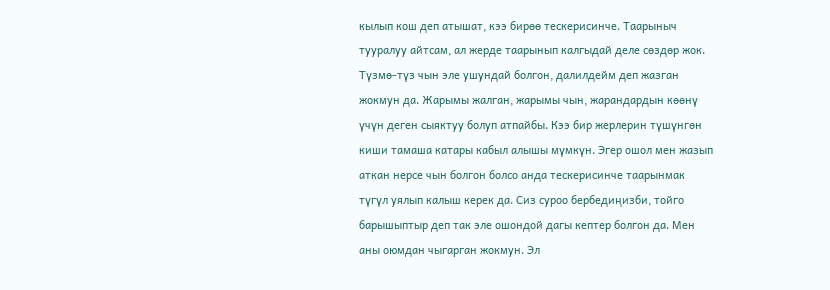кылып кош деп атышат, кээ бирөө тескерисинче. Таарыныч тууралуу айтсам, ал жерде таарынып калгыдай деле сөздөр жок. Түзмө-түз чын эле ушундай болгон, далилдейм деп жазган жокмун да. Жарымы жалган, жарымы чын, жарандардын көөнү үчүн деген сыяктуу болуп атпайбы. Кээ бир жерлерин түшүнгөн киши тамаша катары кабыл алышы мүмкүн. Эгер ошол мен жазып аткан нерсе чын болгон болсо анда тескерисинче таарынмак түгүл уялып калыш керек да. Сиз суроо бербедиңизби, тойго барышыптыр деп так эле ошондой дагы кептер болгон да. Мен аны оюмдан чыгарган жокмун. Эл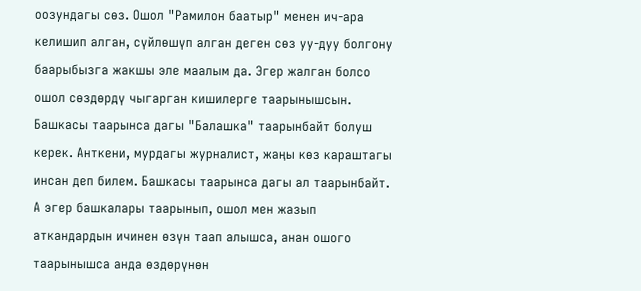оозундагы сөз. Ошол "Рамилон баатыр" менен ич-ара келишип алган, сүйлөшүп алган деген сөз уу-дуу болгону баарыбызга жакшы эле маалым да. Эгер жалган болсо ошол сөздөрдү чыгарган кишилерге таарынышсын. Башкасы таарынса дагы "Балашка" таарынбайт болуш керек. Анткени, мурдагы журналист, жаңы көз караштагы инсан деп билем. Башкасы таарынса дагы ал таарынбайт. А эгер башкалары таарынып, ошол мен жазып аткандардын ичинен өзүн таап алышса, анан ошого таарынышса анда өздөрүнөн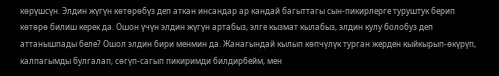көрүшсүн. Элдин жүгүн көтөрөбүз деп аткан инсандар ар кандай багыттагы сын-пикирлерге туруштук берип көтөрө билиш керек да. Ошон үчүн элдин жүгүн артабыз, элге кызмат кылабыз, элдин кулу болобуз деп аттанышпады беле? Ошол элдин бири менмин да. Жанагындай кылып көпчүлүк турган жерден кыйкырып-өкүрүп, калпагымды булгалап, сөгүп-сагып пикиримди билдирбейм, мен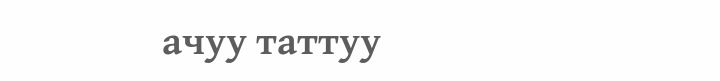ачуу таттуу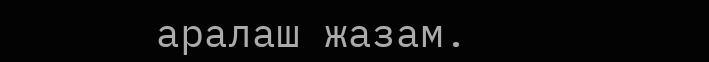аралаш жазам.